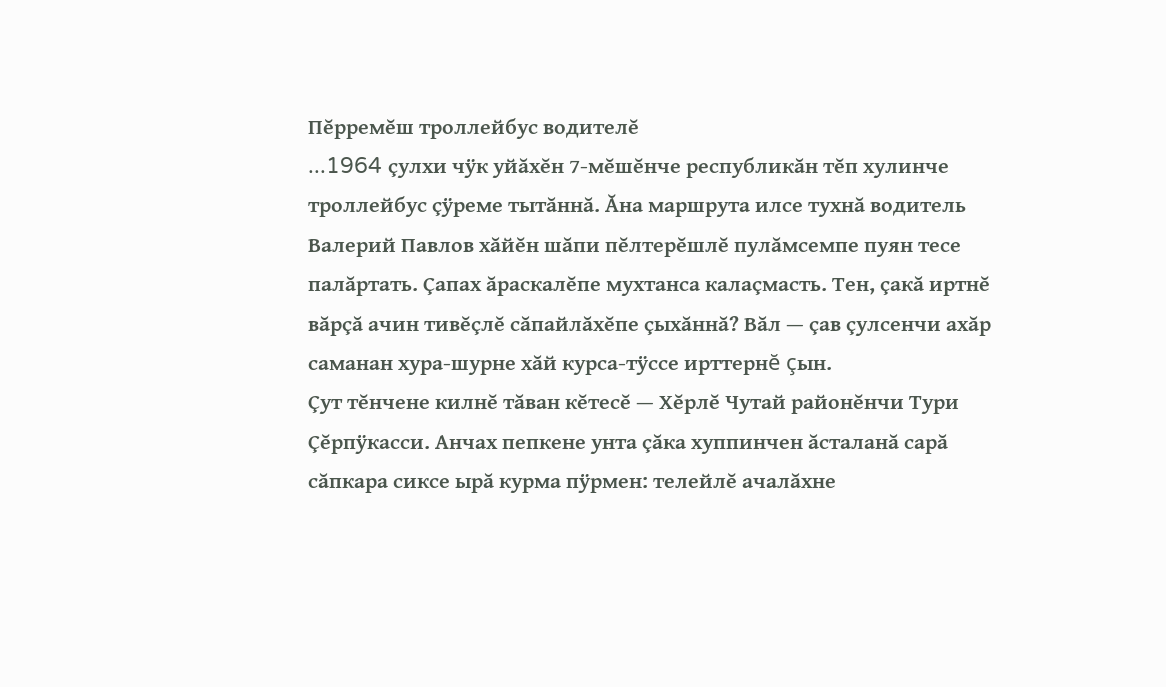Пĕрремĕш троллейбус водителĕ
...1964 çулхи чÿк уйăхĕн 7-мĕшĕнче республикăн тĕп хулинче троллейбус çÿреме тытăннă. Ăна маршрута илсе тухнă водитель Валерий Павлов хăйĕн шăпи пĕлтерĕшлĕ пулăмсемпе пуян тесе палăртать. Çапах ăраскалĕпе мухтанса калаçмасть. Тен, çакă иртнĕ вăрçă ачин тивĕçлĕ сăпайлăхĕпе çыхăннă? Вăл — çав çулсенчи ахăр саманан хура-шурне хăй курса-тÿссе ирттернĕ çын.
Çут тĕнчене килнĕ тăван кĕтесĕ — Хĕрлĕ Чутай районĕнчи Тури Çĕрпÿкасси. Анчах пепкене унта çăка хуппинчен ăсталанă сарă сăпкара сиксе ырă курма пÿрмен: телейлĕ ачалăхне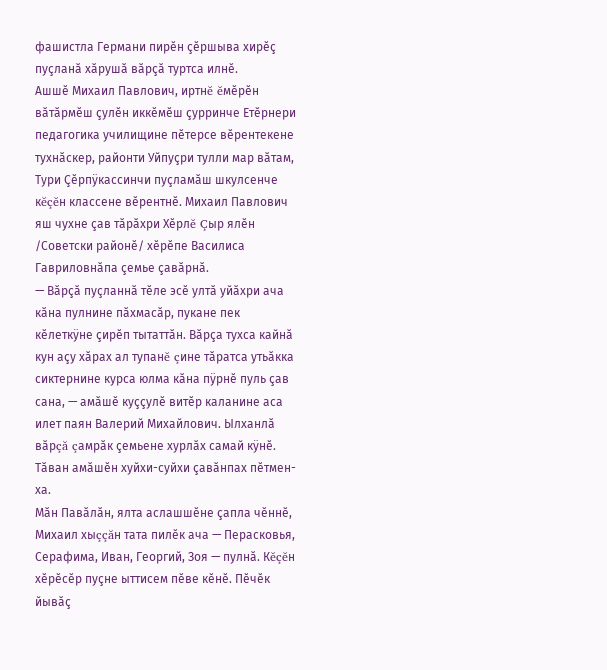фашистла Германи пирĕн çĕршыва хирĕç пуçланă хăрушă вăрçă туртса илнĕ.
Ашшĕ Михаил Павлович, иртнĕ ĕмĕрĕн вăтăрмĕш çулĕн иккĕмĕш çурринче Етĕрнери педагогика училищине пĕтерсе вĕрентекене тухнăскер, районти Уйпуçри тулли мар вăтам, Тури Çĕрпÿкассинчи пуçламăш шкулсенче кĕçĕн классене вĕрентнĕ. Михаил Павлович яш чухне çав тăрăхри Хĕрлĕ Çыр ялĕн /Советски районĕ/ хĕрĕпе Василиса Гавриловнăпа çемье çавăрнă.
— Вăрçă пуçланнă тĕле эсĕ ултă уйăхри ача кăна пулнине пăхмасăр, пукане пек кĕлеткÿне çирĕп тытаттăн. Вăрçа тухса кайнă кун аçу хăрах ал тупанĕ çине тăратса утьăкка сиктернине курса юлма кăна пÿрнĕ пуль çав сана, — амăшĕ куççулĕ витĕр каланине аса илет паян Валерий Михайлович. Ылханлă вăрçă çамрăк çемьене хурлăх самай кÿнĕ. Тăван амăшĕн хуйхи-суйхи çавăнпах пĕтмен-ха.
Мăн Павăлăн, ялта аслашшĕне çапла чĕннĕ, Михаил хыççăн тата пилĕк ача — Перасковья, Серафима, Иван, Георгий, Зоя — пулнă. Кĕçĕн хĕрĕсĕр пуçне ыттисем пĕве кĕнĕ. Пĕчĕк йывăç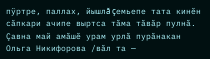пÿртре, паллах, йышлă çемьепе тата кинĕн сăпкари ачипе выртса тăма тăвăр пулнă. Çавна май амăшĕ урам урлă пурăнакан Ольга Никифорова /вăл та —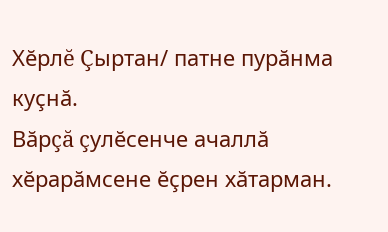Хĕрлĕ Çыртан/ патне пурăнма куçнă.
Вăрçă çулĕсенче ачаллă хĕрарăмсене ĕçрен хăтарман.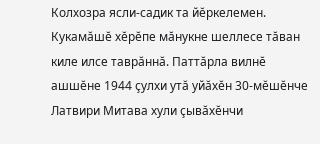Колхозра ясли-садик та йĕркелемен. Кукамăшĕ хĕрĕпе мăнукне шеллесе тăван киле илсе таврăннă. Паттăрла вилнĕ ашшĕне 1944 çулхи утă уйăхĕн 30-мĕшĕнче Латвири Митава хули çывăхĕнчи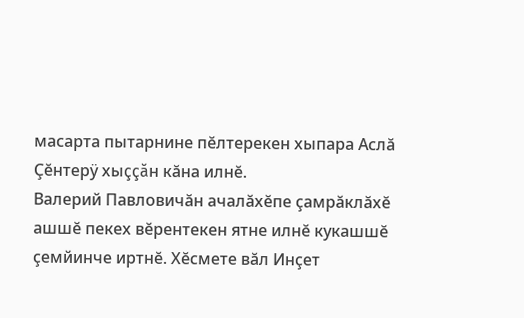масарта пытарнине пĕлтерекен хыпара Аслă Çĕнтерÿ хыççăн кăна илнĕ.
Валерий Павловичăн ачалăхĕпе çамрăклăхĕ ашшĕ пекех вĕрентекен ятне илнĕ кукашшĕ çемйинче иртнĕ. Хĕсмете вăл Инçет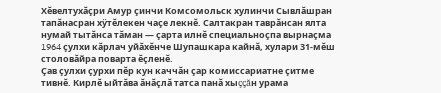Хĕвелтухăçри Амур çинчи Комсомольск хулинчи Сывлăшран тапăнасран хÿтĕлекен чаçе лекнĕ. Салтакран таврăнсан ялта нумай тытăнса тăман — çарта илнĕ специальноçпа вырнаçма 1964 çулхи кăрлач уйăхĕнче Шупашкара кайнă, хулари 31-мĕш столовăйра поварта ĕçленĕ.
Çав çулхи çурхи пĕр кун каччăн çар комиссариатне çитме тивнĕ. Кирлĕ ыйтăва ăнăçлă татса панă хыççăн урама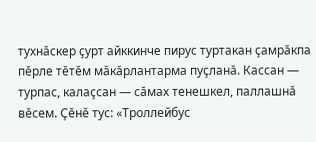тухнăскер çурт айккинче пирус туртакан çамрăкпа пĕрле тĕтĕм мăкăрлантарма пуçланă. Кассан — турпас, калаçсан — сăмах тенешкел, паллашнă вĕсем. Çĕнĕ тус: «Троллейбус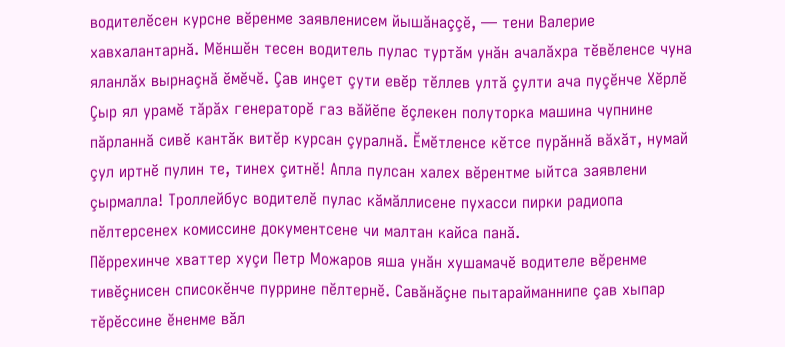водителĕсен курсне вĕренме заявленисем йышăнаççĕ, — тени Валерие хавхалантарнă. Мĕншĕн тесен водитель пулас туртăм унăн ачалăхра тĕвĕленсе чуна яланлăх вырнаçнă ĕмĕчĕ. Çав инçет çути евĕр тĕллев ултă çулти ача пуçĕнче Хĕрлĕ Çыр ял урамĕ тăрăх генераторĕ газ вăйĕпе ĕçлекен полуторка машина чупнине пăрланнă сивĕ кантăк витĕр курсан çуралнă. Ĕмĕтленсе кĕтсе пурăннă вăхăт, нумай çул иртнĕ пулин те, тинех çитнĕ! Апла пулсан халех вĕрентме ыйтса заявлени çырмалла! Троллейбус водителĕ пулас кăмăллисене пухасси пирки радиопа пĕлтерсенех комиссине документсене чи малтан кайса панă.
Пĕррехинче хваттер хуçи Петр Можаров яша унăн хушамачĕ водителе вĕренме тивĕçнисен списокĕнче пуррине пĕлтернĕ. Савăнăçне пытарайманнипе çав хыпар тĕрĕссине ĕненме вăл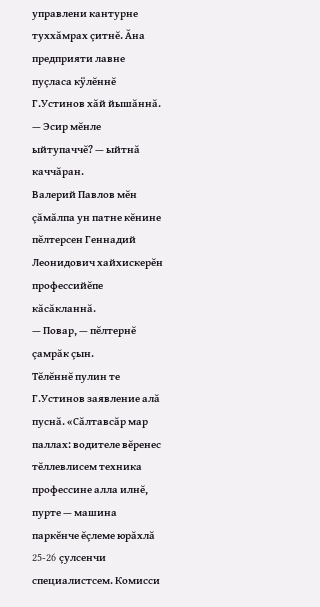управлени кантурне туххăмрах çитнĕ. Ăна предприяти лавне пуçласа кÿлĕннĕ Г.Устинов хăй йышăннă.
— Эсир мĕнле ыйтупаччĕ? — ыйтнă каччăран.
Валерий Павлов мĕн çăмăлпа ун патне кĕнине пĕлтерсен Геннадий Леонидович хайхискерĕн профессийĕпе кăсăкланнă.
— Повар, — пĕлтернĕ çамрăк çын.
Тĕлĕннĕ пулин те Г.Устинов заявление алă пуснă. «Сăлтавсăр мар паллах: водителе вĕренес тĕллевлисем техника профессине алла илнĕ, пурте — машина паркĕнче ĕçлеме юрăхлă 25-26 çулсенчи специалистсем. Комисси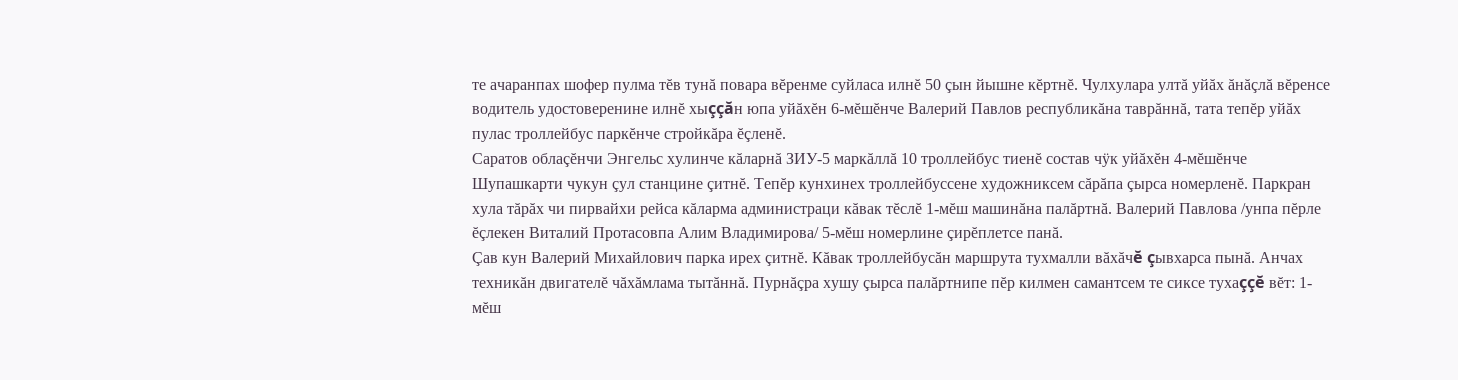те ачаранпах шофер пулма тĕв тунă повара вĕренме суйласа илнĕ 50 çын йышне кĕртнĕ. Чулхулара ултă уйăх ăнăçлă вĕренсе водитель удостоверенине илнĕ хыççăн юпа уйăхĕн 6-мĕшĕнче Валерий Павлов республикăна таврăннă, тата тепĕр уйăх пулас троллейбус паркĕнче стройкăра ĕçленĕ.
Саратов облаçĕнчи Энгельс хулинче кăларнă ЗИУ-5 маркăллă 10 троллейбус тиенĕ состав чÿк уйăхĕн 4-мĕшĕнче Шупашкарти чукун çул станцине çитнĕ. Тепĕр кунхинех троллейбуссене художниксем сăрăпа çырса номерленĕ. Паркран хула тăрăх чи пирвайхи рейса кăларма администраци кăвак тĕслĕ 1-мĕш машинăна палăртнă. Валерий Павлова /унпа пĕрле ĕçлекен Виталий Протасовпа Алим Владимирова/ 5-мĕш номерлине çирĕплетсе панă.
Çав кун Валерий Михайлович парка ирех çитнĕ. Кăвак троллейбусăн маршрута тухмалли вăхăчĕ çывхарса пынă. Анчах техникăн двигателĕ чăхăмлама тытăннă. Пурнăçра хушу çырса палăртнипе пĕр килмен самантсем те сиксе тухаççĕ вĕт: 1-мĕш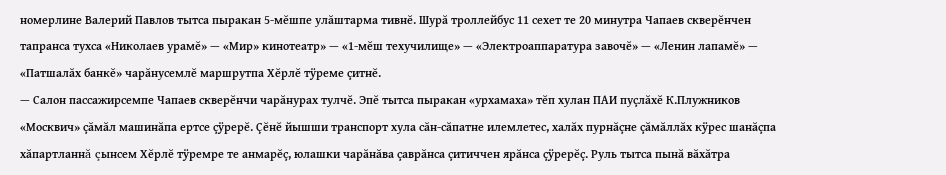номерлине Валерий Павлов тытса пыракан 5-мĕшпе улăштарма тивнĕ. Шурă троллейбус 11 сехет те 20 минутра Чапаев скверĕнчен тапранса тухса «Николаев урамĕ» — «Мир» кинотеатр» — «1-мĕш техучилище» — «Электроаппаратура завочĕ» — «Ленин лапамĕ» — «Патшалăх банкĕ» чарăнусемлĕ маршрутпа Хĕрлĕ тÿреме çитнĕ.
— Салон пассажирсемпе Чапаев скверĕнчи чарăнурах тулчĕ. Эпĕ тытса пыракан «урхамаха» тĕп хулан ПАИ пуçлăхĕ К.Плужников «Москвич» çăмăл машинăпа ертсе çÿрерĕ. Çĕнĕ йышши транспорт хула сăн-сăпатне илемлетес, халăх пурнăçне çăмăллăх кÿрес шанăçпа хăпартланнă çынсем Хĕрлĕ тÿремре те анмарĕç, юлашки чарăнăва çаврăнса çитиччен ярăнса çÿрерĕç. Руль тытса пынă вăхăтра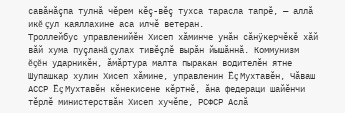савăнăçпа тулнă чĕрем кĕç-вĕç тухса тарасла тапрĕ, — аллă икĕ çул каяллахине аса илчĕ ветеран.
Троллейбус управленийĕн Хисеп хăминче унăн сăнÿкерчĕкĕ хăй вăй хума пуçланă çулах тивĕçлĕ вырăн йышăннă. Коммунизм ĕçĕн ударникĕн, ăмăртура малта пыракан водителĕн ятне Шупашкар хулин Хисеп хăмине, управленин Ĕç Мухтавĕн, Чăваш АССР Ĕç Мухтавĕн кĕнекисене кĕртнĕ, ăна федераци шайĕнчи тĕрлĕ министерствăн Хисеп хучĕпе, РСФСР Аслă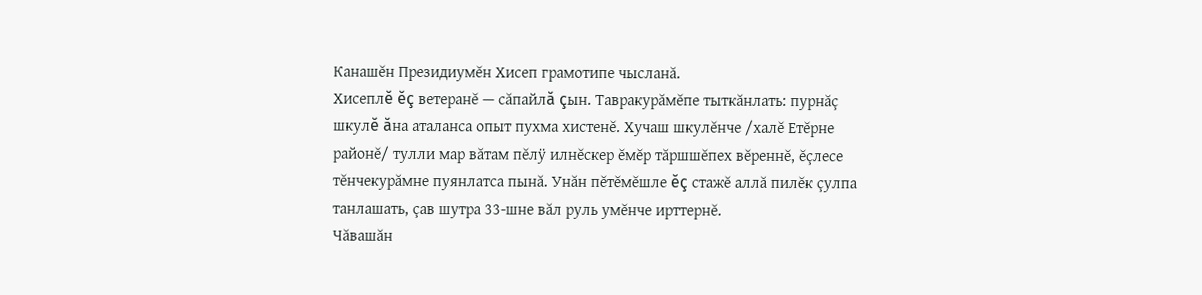Канашĕн Президиумĕн Хисеп грамотипе чысланă.
Хисеплĕ ĕç ветеранĕ — сăпайлă çын. Тавракурăмĕпе тыткăнлать: пурнăç шкулĕ ăна аталанса опыт пухма хистенĕ. Хучаш шкулĕнче /халĕ Етĕрне районĕ/ тулли мар вăтам пĕлÿ илнĕскер ĕмĕр тăршшĕпех вĕреннĕ, ĕçлесе тĕнчекурăмне пуянлатса пынă. Унăн пĕтĕмĕшле ĕç стажĕ аллă пилĕк çулпа танлашать, çав шутра 33-шне вăл руль умĕнче ирттернĕ.
Чăвашăн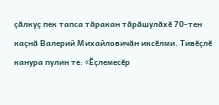çăлкуç пек тапса тăракан тăрăшулăхĕ 70-тен каçнă Валерий Михайловичăн иксĕлми. Тивĕçлĕ канура пулин те: «Ĕçлемесĕр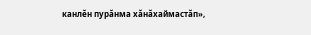канлĕн пурăнма хăнăхаймастăп»,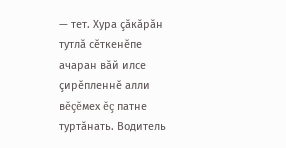— тет. Хура çăкăрăн тутлă сĕткенĕпе ачаран вăй илсе çирĕпленнĕ алли вĕçĕмех ĕç патне туртăнать. Водитель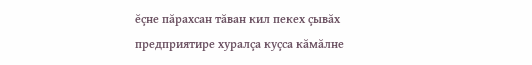ĕçне пăрахсан тăван кил пекех çывăх предприятире хуралçа куçса кăмăлне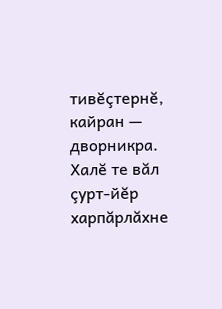тивĕçтернĕ, кайран — дворникра. Халĕ те вăл çурт-йĕр харпăрлăхне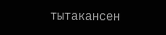тытакансен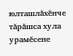юлташлăхĕнче тăрăшса хула урамĕсене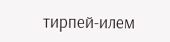тирпей-илем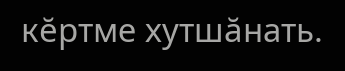кĕртме хутшăнать.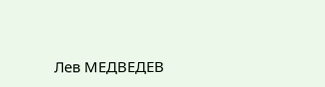Лев МЕДВЕДЕВ